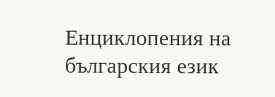Енциклопения на българския език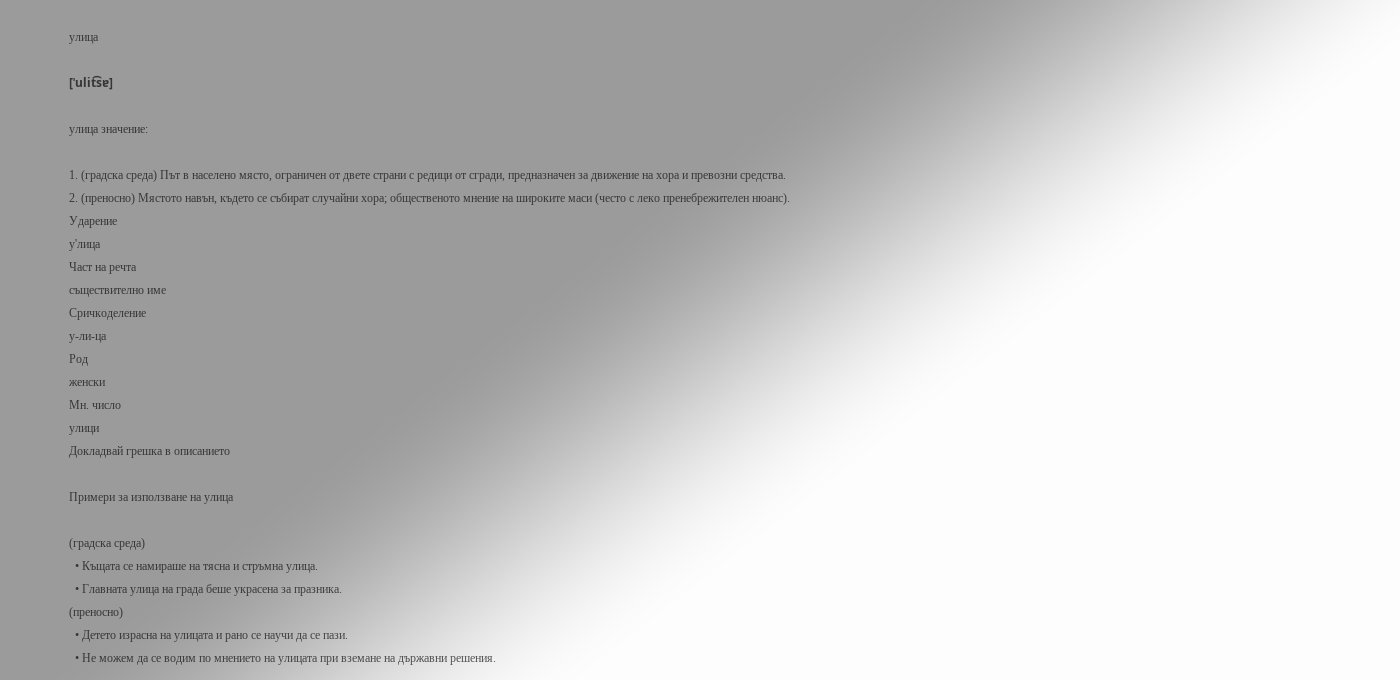улица

[ˈulit͡sɐ]

улица значение:

1. (градска среда) Път в населено място, ограничен от двете страни с редици от сгради, предназначен за движение на хора и превозни средства.
2. (преносно) Мястото навън, където се събират случайни хора; общественото мнение на широките маси (често с леко пренебрежителен нюанс).
Ударение
у'лица
Част на речта
съществително име
Сричкоделение
у-ли-ца
Род
женски
Мн. число
улици
Докладвай грешка в описанието

Примери за използване на улица

(градска среда)
  • Къщата се намираше на тясна и стръмна улица.
  • Главната улица на града беше украсена за празника.
(преносно)
  • Детето израсна на улицата и рано се научи да се пази.
  • Не можем да се водим по мнението на улицата при вземане на държавни решения.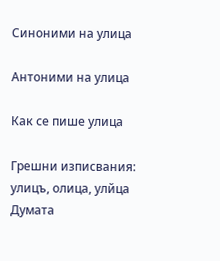Синоними на улица

Антоними на улица

Как се пише улица

Грешни изписвания: улицъ, олица, улйца
Думата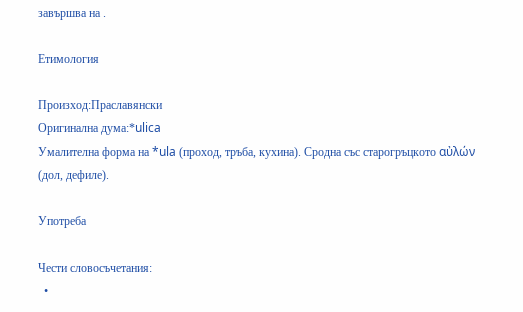завършва на .

Етимология

Произход:Праславянски
Оригинална дума:*ulica
Умалителна форма на *ula (проход, тръба, кухина). Сродна със старогръцкото αὐλών (дол, дефиле).

Употреба

Чести словосъчетания:
  •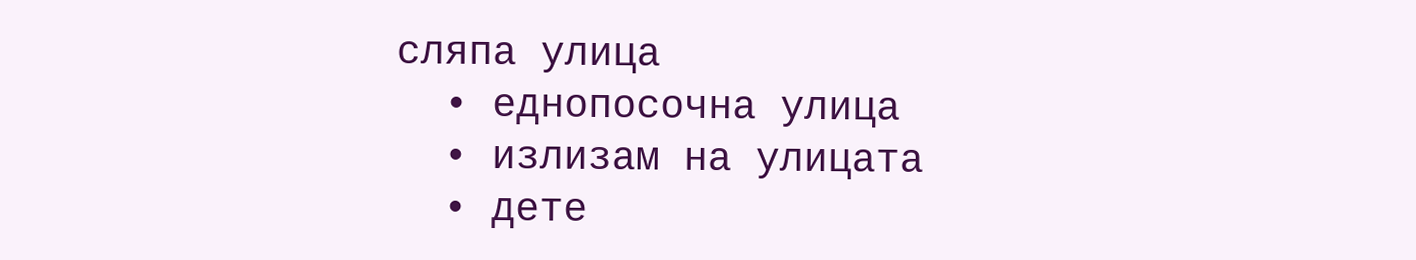сляпа улица
  • еднопосочна улица
  • излизам на улицата
  • дете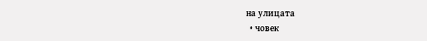на улицата
  • човек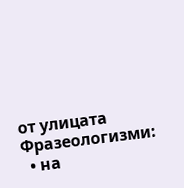от улицата
Фразеологизми:
  • на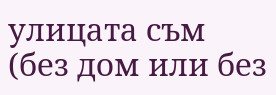улицата съм (без дом или без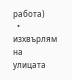работа)
  • изхвърлям на улицата